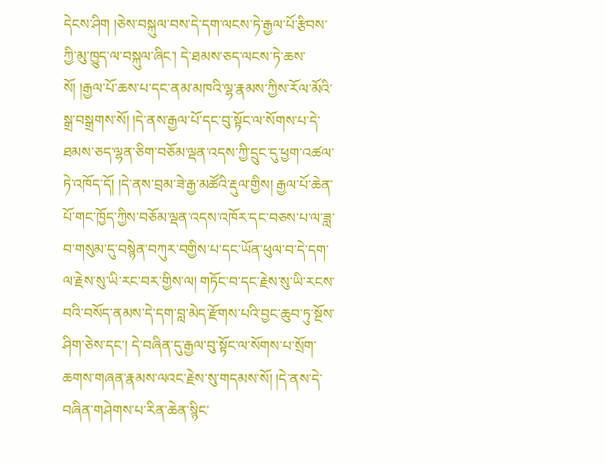དེངས་ཤིག །ཅེས་བསྐུལ་བས་དེ་དག་ལངས་ཏེ་རྒྱལ་པོ་རྩིབས་ཀྱི་མུ་ཁྱུད་ལ་བསྐུལ་ཞིང་། དེ་ཐམས་ཅད་ལངས་ཏེ་ཆས་སོ། །རྒྱལ་པོ་ཆས་པ་དང་ནམ་མཁའི་ལྷ་རྣམས་ཀྱིས་རོལ་མོའི་སྒྲ་བསྒྲགས་སོ། །དེ་ནས་རྒྱལ་པོ་དང་བུ་སྟོང་ལ་སོགས་པ་དེ་ཐམས་ཅད་ལྷན་ཅིག་བཅོམ་ལྡན་འདས་ཀྱི་དྲུང་དུ་ཕྱག་འཚལ་ཏེ་འཁོད་དོ། །དེ་ནས་བྲམ་ཟེ་རྒྱ་མཚོའི་རྡུལ་གྱིས། རྒྱལ་པོ་ཆེན་པོ་གང་ཁྱོད་ཀྱིས་བཅོམ་ལྡན་འདས་འཁོར་དང་བཅས་པ་ལ་ཟླ་བ་གསུམ་དུ་བསྙེན་བཀུར་བགྱིས་པ་དང་ཡོན་ཕུལ་བ་དེ་དག་ལ་རྗེས་སུ་ཡི་རང་བར་གྱིས་ལ། གཏོང་བ་དང་རྗེས་སུ་ཡི་རངས་བའི་བསོད་ནམས་དེ་དག་བླ་མེད་རྫོགས་པའི་བྱང་ཆུབ་ཏུ་སྔོས་ཤིག་ཅེས་དང་། དེ་བཞིན་དུ་རྒྱལ་བུ་སྟོང་ལ་སོགས་པ་སྲོག་ཆགས་གཞན་རྣམས་ལའང་རྗེས་སུ་གདམས་སོ། །དེ་ནས་དེ་བཞིན་གཤེགས་པ་རིན་ཆེན་སྙིང་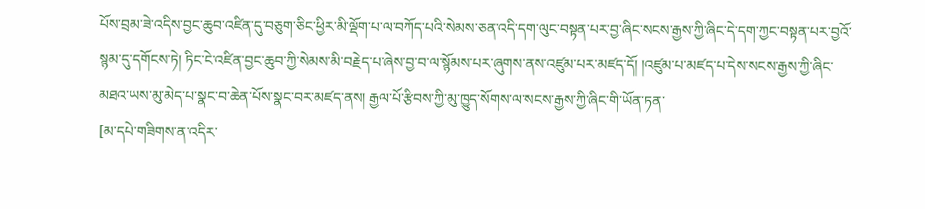པོས་བྲམ་ཟེ་འདིས་བྱང་ཆུབ་འཛིན་དུ་བཅུག་ཅིང་ཕྱིར་མི་ལྡོག་པ་ལ་བཀོད་པའི་སེམས་ཅན་འདི་དག་ལུང་བསྟན་པར་བྱ་ཞིང་སངས་རྒྱས་ཀྱི་ཞིང་དེ་དག་ཀྱང་བསྟན་པར་བྱའོ་སྙམ་དུ་དགོངས་ཏེ། ཏིང་ངེ་འཛིན་བྱང་ཆུབ་ཀྱི་སེམས་མི་བརྗེད་པ་ཞེས་བྱ་བ་ལ་སྙོམས་པར་ཞུགས་ནས་འཛུམ་པར་མཛད་དོ། །འཛུམ་པ་མཛད་པ་དེས་སངས་རྒྱས་ཀྱི་ཞིང་མཐའ་ཡས་མུ་མེད་པ་སྣང་བ་ཆེན་པོས་སྣང་བར་མཛད་ནས། རྒྱལ་པོ་རྩིབས་ཀྱི་མུ་ཁྱུད་སོགས་ལ་སངས་རྒྱས་ཀྱི་ཞིང་གི་ཡོན་ཏན་
[མ་དཔེ་གཟིགས་ན་འདིར་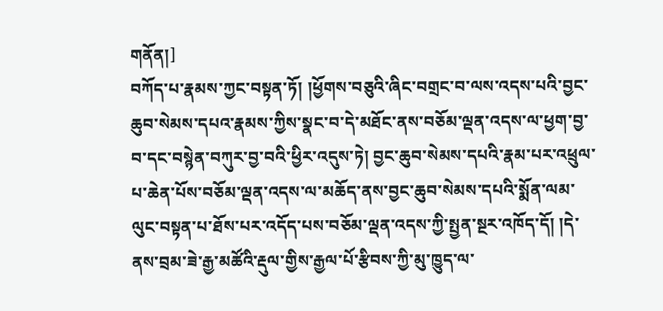གནོན།]
བཀོད་པ་རྣམས་ཀྱང་བསྟན་ཏོ། །ཕྱོགས་བཅུའི་ཞིང་བགྲང་བ་ལས་འདས་པའི་བྱང་ཆུབ་སེམས་དཔའ་རྣམས་ཀྱིས་སྣང་བ་དེ་མཐོང་ནས་བཅོམ་ལྡན་འདས་ལ་ཕྱག་བྱ་བ་དང་བསྙེན་བཀུར་བྱ་བའི་ཕྱིར་འདུས་ཏེ། བྱང་ཆུབ་སེམས་དཔའི་རྣམ་པར་འཕྲུལ་པ་ཆེན་པོས་བཅོམ་ལྡན་འདས་ལ་མཆོད་ནས་བྱང་ཆུབ་སེམས་དཔའི་སྨོན་ལམ་ལུང་བསྟན་པ་ཐོས་པར་འདོད་པས་བཅོམ་ལྡན་འདས་ཀྱི་སྤྱན་སྔར་འཁོད་དོ། །དེ་ནས་བྲམ་ཟེ་རྒྱ་མཚོའི་རྡུལ་གྱིས་རྒྱལ་པོ་རྩིབས་ཀྱི་མུ་ཁྱུད་ལ་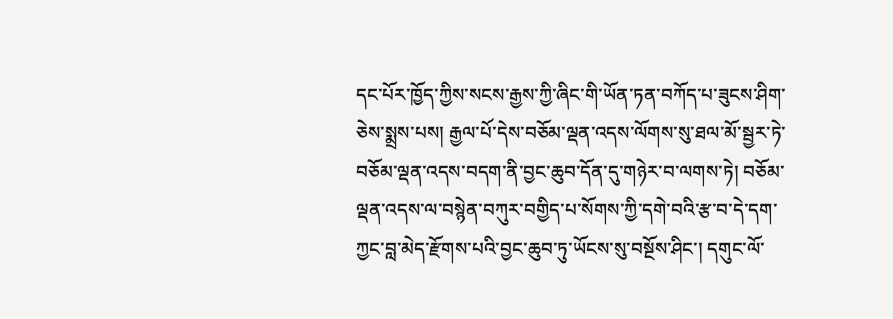དང་པོར་ཁྱོད་ཀྱིས་སངས་རྒྱས་ཀྱི་ཞིང་གི་ཡོན་ཏན་བཀོད་པ་ཟུངས་ཤིག་ཅེས་སྨྲས་པས། རྒྱལ་པོ་དེས་བཅོམ་ལྡན་འདས་ལོགས་སུ་ཐལ་མོ་སྦྱར་ཏེ་བཅོམ་ལྡན་འདས་བདག་ནི་བྱང་ཆུབ་དོན་དུ་གཉེར་བ་ལགས་ཏེ། བཅོམ་ལྡན་འདས་ལ་བསྙེན་བཀུར་བགྱིད་པ་སོགས་ཀྱི་དགེ་བའི་རྩ་བ་དེ་དག་ཀྱང་བླ་མེད་རྫོགས་པའི་བྱང་ཆུབ་ཏུ་ཡོངས་སུ་བསྔོས་ཤིང་། དགུང་ལོ་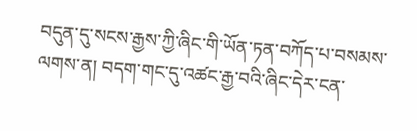བདུན་དུ་སངས་རྒྱས་ཀྱི་ཞིང་གི་ཡོན་ཏན་བཀོད་པ་བསམས་ལགས་ན། བདག་གང་དུ་འཚང་རྒྱ་བའི་ཞིང་དེར་ངན་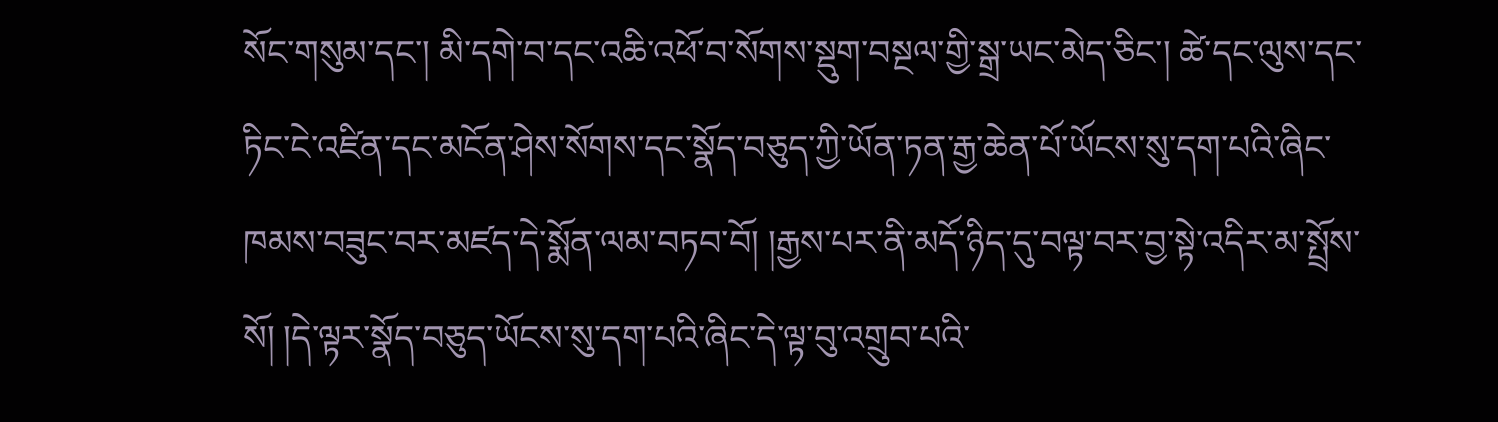སོང་གསུམ་དང་། མི་དགེ་བ་དང་འཆི་འཕོ་བ་སོགས་སྡུག་བསྔལ་གྱི་སྒྲ་ཡང་མེད་ཅིང་། ཚེ་དང་ལུས་དང་ཏིང་ངེ་འཛིན་དང་མངོན་ཤེས་སོགས་དང་སྣོད་བཅུད་ཀྱི་ཡོན་ཏན་རྒྱ་ཆེན་པོ་ཡོངས་སུ་དག་པའི་ཞིང་ཁམས་བཟུང་བར་མཛད་དེ་སྨོན་ལམ་བཏབ་བོ། །རྒྱས་པར་ནི་མདོ་ཉིད་དུ་བལྟ་བར་བྱ་སྟེ་འདིར་མ་སྤྲོས་སོ། །དེ་ལྟར་སྣོད་བཅུད་ཡོངས་སུ་དག་པའི་ཞིང་དེ་ལྟ་བུ་འགྲུབ་པའི་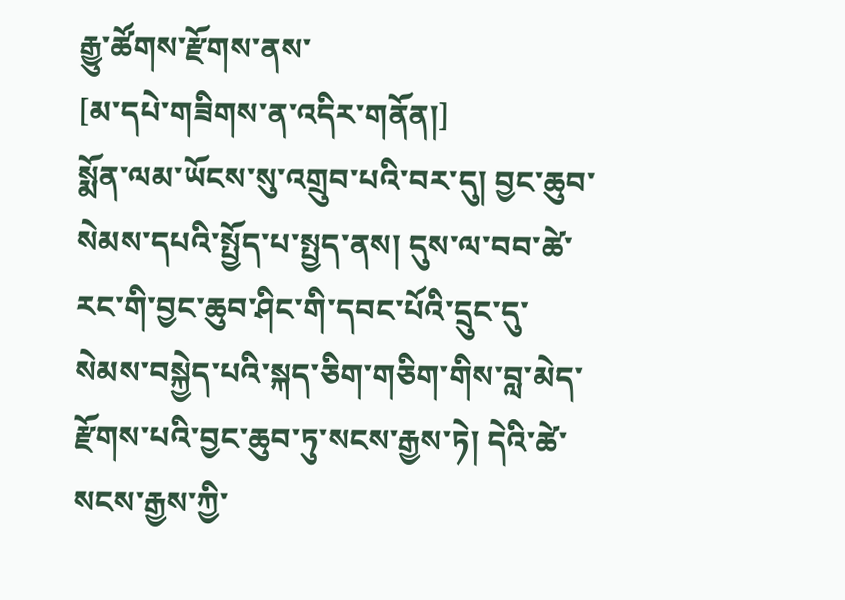རྒྱུ་ཚོགས་རྫོགས་ནས་
[མ་དཔེ་གཟིགས་ན་འདིར་གནོན།]
སྨོན་ལམ་ཡོངས་སུ་འགྲུབ་པའི་བར་དུ། བྱང་ཆུབ་སེམས་དཔའི་སྤྱོད་པ་སྤྱད་ནས། དུས་ལ་བབ་ཚེ་རང་གི་བྱང་ཆུབ་ཤིང་གི་དབང་པོའི་དྲུང་དུ་སེམས་བསྐྱེད་པའི་སྐད་ཅིག་གཅིག་གིས་བླ་མེད་རྫོགས་པའི་བྱང་ཆུབ་ཏུ་སངས་རྒྱས་ཏེ། དེའི་ཚེ་སངས་རྒྱས་ཀྱི་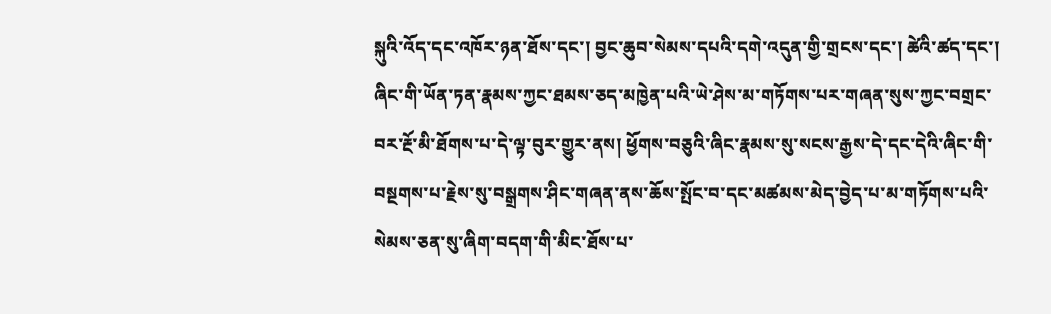སྐུའི་འོད་དང་འཁོར་ཉན་ཐོས་དང་། བྱང་ཆུབ་སེམས་དཔའི་དགེ་འདུན་གྱི་གྲངས་དང་། ཚེའི་ཚད་དང་། ཞིང་གི་ཡོན་ཏན་རྣམས་ཀྱང་ཐམས་ཅད་མཁྱེན་པའི་ཡེ་ཤེས་མ་གཏོགས་པར་གཞན་སུས་ཀྱང་བགྲང་བར་རྔོ་མི་ཐོགས་པ་དེ་ལྟ་བུར་གྱུར་ནས། ཕྱོགས་བཅུའི་ཞིང་རྣམས་སུ་སངས་རྒྱས་དེ་དང་དེའི་ཞིང་གི་བསྔགས་པ་རྗེས་སུ་བསྒྲགས་ཤིང་གཞན་ནས་ཆོས་སྤོང་བ་དང་མཚམས་མེད་བྱེད་པ་མ་གཏོགས་པའི་སེམས་ཅན་སུ་ཞིག་བདག་གི་མིང་ཐོས་པ་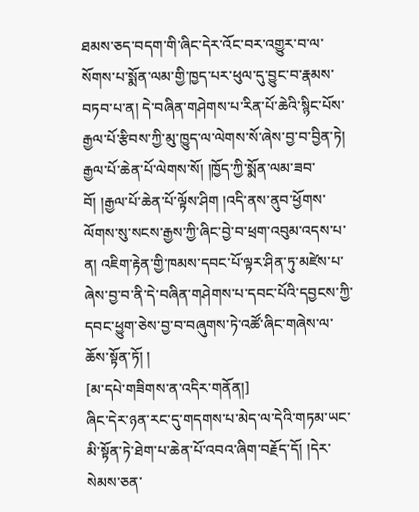ཐམས་ཅད་བདག་གི་ཞིང་དེར་འོང་བར་འགྱུར་བ་ལ་སོགས་པ་སྨོན་ལམ་གྱི་ཁྱད་པར་ཕུལ་དུ་བྱུང་བ་རྣམས་བཏབ་པ་ན། དེ་བཞིན་གཤེགས་པ་རིན་པོ་ཆེའི་སྙིང་པོས་རྒྱལ་པོ་རྩིབས་ཀྱི་མུ་ཁྱུད་ལ་ལེགས་སོ་ཞེས་བྱ་བ་བྱིན་ཏེ། རྒྱལ་པོ་ཆེན་པོ་ལེགས་སོ། །ཁྱོད་ཀྱི་སྨོན་ལམ་ཟབ་བོ། །རྒྱལ་པོ་ཆེན་པོ་ལྟོས་ཤིག །འདི་ནས་ནུབ་ཕྱོགས་ལོགས་སུ་སངས་རྒྱས་ཀྱི་ཞིང་བྱེ་བ་ཕྲག་འབུམ་འདས་པ་ན། འཇིག་རྟེན་གྱི་ཁམས་དབང་པོ་ལྟར་ཤིན་ཏུ་མཛེས་པ་ཞེས་བྱ་བ་ནི་དེ་བཞིན་གཤེགས་པ་དབང་པོའི་དབྱངས་ཀྱི་དབང་ཕྱུག་ཅེས་བྱ་བ་བཞུགས་ཏེ་འཚོ་ཞིང་གཞེས་ལ་ཆོས་སྟོན་ཏོ། །
[མ་དཔེ་གཟིགས་ན་འདིར་གནོན།]
ཞིང་དེར་ཉན་རང་དུ་གདགས་པ་མེད་ལ་དེའི་གཏམ་ཡང་མི་སྟོན་ཏེ་ཐེག་པ་ཆེན་པོ་འབའ་ཞིག་བརྗོད་དོ། །དེར་སེམས་ཅན་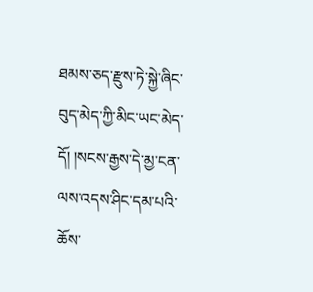ཐམས་ཅད་རྫུས་ཏེ་སྐྱེ་ཞིང་བུད་མེད་ཀྱི་མིང་ཡང་མེད་དོ། །སངས་རྒྱས་དེ་མྱ་ངན་ལས་འདས་ཤིང་དམ་པའི་ཆོས་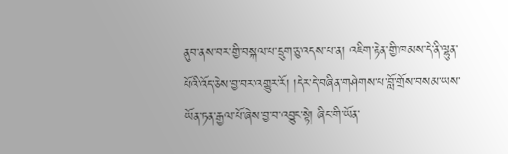ནུབ་ནས་བར་གྱི་བསྐལ་པ་དྲུག་ཅུ་འདས་པ་ན། འཇིག་རྟེན་གྱི་ཁམས་དེ་ནི་ལྷུན་པོའི་འོད་ཅེས་བྱ་བར་འགྱུར་རོ། །དེར་དེ་བཞིན་གཤེགས་པ་བློ་གྲོས་བསམ་ཡས་ཡོན་ཏན་རྒྱལ་པོ་ཞེས་བྱ་བ་འབྱུང་སྟེ། ཞིང་གི་ཡོན་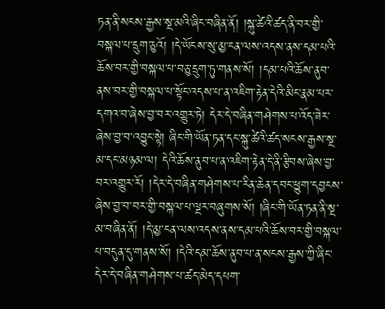ཏན་ནི་སངས་རྒྱས་སྔ་མའི་ཞིང་བཞིན་ནོ། །སྐུ་ཚེའི་ཚད་ནི་བར་གྱི་བསྐལ་པ་དྲུག་ཅུའོ། །དེ་ཡོངས་སུ་མྱ་ངན་ལས་འདས་ནས་དམ་པའི་ཆོས་བར་གྱི་བསྐལ་པ་བཅུ་དྲུག་ཏུ་གནས་སོ། །དམ་པའི་ཆོས་ནུབ་ནས་བར་གྱི་བསྐལ་པ་སྟོང་འདས་པ་ན་འཇིག་རྟེན་དེའི་མིང་རྣམ་པར་དགའ་བ་ཞེས་བྱ་བར་འགྱུར་ཏེ། དེར་དེ་བཞིན་གཤེགས་པ་འོད་ཟེར་ཞེས་བྱ་བ་འབྱུང་སྟེ། ཞིང་གི་ཡོན་ཏན་དང་སྐུ་ཚེའི་ཚད་སངས་རྒྱས་སྔ་མ་དང་མཉམ་ལ། དེའི་ཆོས་ནུབ་པ་ན་འཇིག་རྟེན་དེ་ནི་རྩིབས་ཞེས་བྱ་བར་འགྱུར་རོ། །དེར་དེ་བཞིན་གཤེགས་པ་རིན་ཆེན་དབང་ཕྱུག་དབྱངས་ཞེས་བྱ་བ་བར་གྱི་བསྐལ་པ་ལྔར་བཞུགས་སོ། །ཞིང་གི་ཡོན་ཏན་ནི་སྔ་མ་བཞིན་ནོ། །དེ་མྱ་ངན་ལས་འདས་ནས་དམ་པའི་ཆོས་བར་གྱི་བསྐལ་པ་བདུན་དུ་གནས་སོ། །དེའི་དམ་ཆོས་ནུབ་པ་ན་སངས་རྒྱས་ཀྱི་ཞིང་དེར་དེ་བཞིན་གཤེགས་པ་ཚད་མེད་དཔག་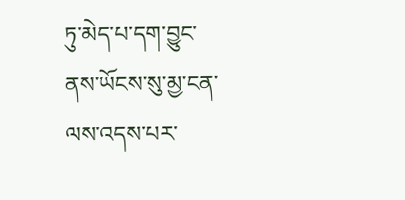ཏུ་མེད་པ་དག་བྱུང་ནས་ཡོངས་སུ་མྱ་ངན་ལས་འདས་པར་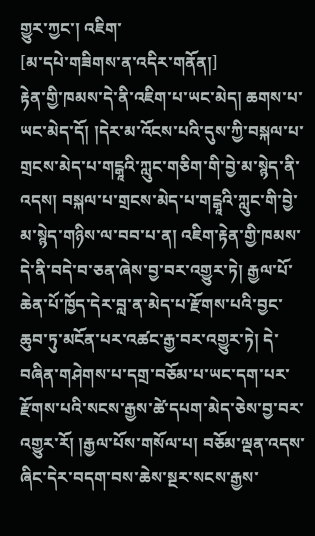གྱུར་ཀྱང་། འཇིག་
[མ་དཔེ་གཟིགས་ན་འདིར་གནོན།]
རྟེན་གྱི་ཁམས་དེ་ནི་འཇིག་པ་ཡང་མེད། ཆགས་པ་ཡང་མེད་དོ། །དེར་མ་འོངས་པའི་དུས་ཀྱི་བསྐལ་པ་གྲངས་མེད་པ་གངྒཱའི་ཀླུང་གཅིག་གི་བྱེ་མ་སྙེད་ནི་འདས། བསྐལ་པ་གྲངས་མེད་པ་གངྒཱའི་ཀླུང་གི་བྱེ་མ་སྙེད་གཉིས་ལ་བབ་པ་ན། འཇིག་རྟེན་གྱི་ཁམས་དེ་ནི་བདེ་བ་ཅན་ཞེས་བྱ་བར་འགྱུར་ཏེ། རྒྱལ་པོ་ཆེན་པོ་ཁྱོད་དེར་བླ་ན་མེད་པ་རྫོགས་པའི་བྱང་ཆུབ་ཏུ་མངོན་པར་འཚང་རྒྱ་བར་འགྱུར་ཏེ། དེ་བཞིན་གཤེགས་པ་དགྲ་བཅོམ་པ་ཡང་དག་པར་རྫོགས་པའི་སངས་རྒྱས་ཚེ་དཔག་མེད་ཅེས་བྱ་བར་འགྱུར་རོ། །རྒྱལ་པོས་གསོལ་པ། བཅོམ་ལྡན་འདས་ཞིང་དེར་བདག་བས་ཆེས་སྔར་སངས་རྒྱས་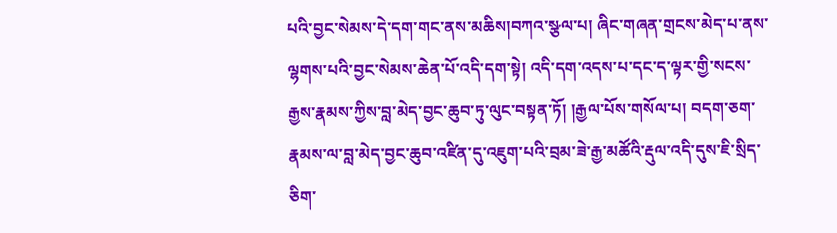པའི་བྱང་སེམས་དེ་དག་གང་ནས་མཆིས།བཀའ་སྩལ་པ། ཞིང་གཞན་གྲངས་མེད་པ་ནས་ལྷགས་པའི་བྱང་སེམས་ཆེན་པོ་འདི་དག་སྟེ། འདི་དག་འདས་པ་དང་ད་ལྟར་གྱི་སངས་རྒྱས་རྣམས་ཀྱིས་བླ་མེད་བྱང་ཆུབ་ཏུ་ལུང་བསྟན་ཏོ། །རྒྱལ་པོས་གསོལ་པ། བདག་ཅག་རྣམས་ལ་བླ་མེད་བྱང་ཆུབ་འཛིན་དུ་འཇུག་པའི་བྲམ་ཟེ་རྒྱ་མཚོའི་རྡུལ་འདི་དུས་ཇི་སྲིད་ཅིག་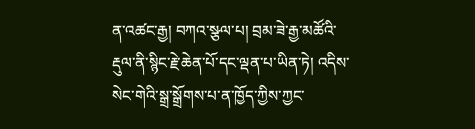ན་འཚང་རྒྱ། བཀའ་སྩལ་པ། བྲམ་ཟེ་རྒྱ་མཚོའི་རྡུལ་ནི་སྙིང་རྗེ་ཆེན་པོ་དང་ལྡན་པ་ཡིན་ཏེ། འདིས་སེང་གེའི་སྒྲ་སྒྲོགས་པ་ན་ཁྱོད་ཀྱིས་ཀྱང་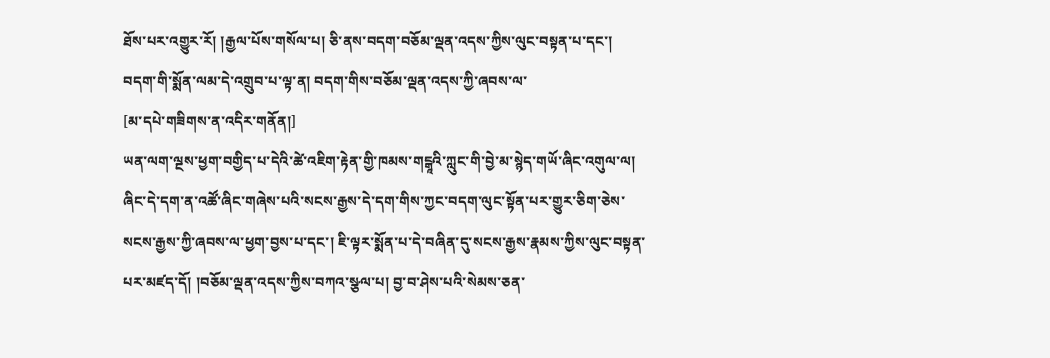ཐོས་པར་འགྱུར་རོ། །རྒྱལ་པོས་གསོལ་པ། ཅི་ནས་བདག་བཅོམ་ལྡན་འདས་ཀྱིས་ལུང་བསྟན་པ་དང་། བདག་གི་སྨོན་ལམ་དེ་འགྲུབ་པ་ལྟ་ན། བདག་གིས་བཅོམ་ལྡན་འདས་ཀྱི་ཞབས་ལ་
[མ་དཔེ་གཟིགས་ན་འདིར་གནོན།]
ཡན་ལག་ལྔས་ཕྱག་བགྱིད་པ་དེའི་ཚེ་འཇིག་རྟེན་གྱི་ཁམས་གངྒཱའི་ཀླུང་གི་བྱེ་མ་སྙེད་གཡོ་ཞིང་འགུལ་ལ། ཞིང་དེ་དག་ན་འཚོ་ཞིང་གཞེས་པའི་སངས་རྒྱས་དེ་དག་གིས་ཀྱང་བདག་ལུང་སྟོན་པར་གྱུར་ཅིག་ཅེས་སངས་རྒྱས་ཀྱི་ཞབས་ལ་ཕྱག་བྱས་པ་དང་། ཇི་ལྟར་སྨོན་པ་དེ་བཞིན་དུ་སངས་རྒྱས་རྣམས་ཀྱིས་ལུང་བསྟན་པར་མཛད་དོ། །བཅོམ་ལྡན་འདས་ཀྱིས་བཀའ་སྩལ་པ། བྱ་བ་ཤེས་པའི་སེམས་ཅན་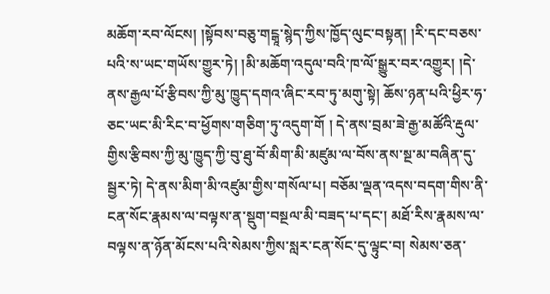མཆོག་རབ་ལོངས། །སྟོབས་བཅུ་གངྒཱ་སྙེད་ཀྱིས་ཁྱོད་ལུང་བསྟན། །རི་དང་བཅས་པའི་ས་ཡང་གཡོས་གྱུར་ཏེ། །མི་མཆོག་འདུལ་བའི་ཁ་ལོ་སྒྱུར་བར་འགྱུར། །དེ་ནས་རྒྱལ་པོ་རྩིབས་ཀྱི་མུ་ཁྱུད་དགའ་ཞིང་རབ་ཏུ་མགུ་སྟེ། ཆོས་ཉན་པའི་ཕྱིར་ཧ་ཅང་ཡང་མི་རིང་བ་ཕྱོགས་གཅིག་ཏུ་འདུག་གོ ། དེ་ནས་བྲམ་ཟེ་རྒྱ་མཚོའི་རྡུལ་གྱིས་རྩིབས་ཀྱི་མུ་ཁྱུད་ཀྱི་བུ་ཐུ་བོ་མིག་མི་མཛུམ་ལ་བོས་ནས་སྔ་མ་བཞིན་དུ་སྦྱར་ཏེ། དེ་ནས་མིག་མི་འཛུམ་གྱིས་གསོལ་པ། བཅོམ་ལྡན་འདས་བདག་གིས་ནི་ངན་སོང་རྣམས་ལ་བལྟས་ན་སྡུག་བསྔལ་མི་བཟད་པ་དང་། མཐོ་རིས་རྣམས་ལ་བལྟས་ན་ཉོན་མོངས་པའི་སེམས་ཀྱིས་སླར་ངན་སོང་དུ་ལྟུང་བ། སེམས་ཅན་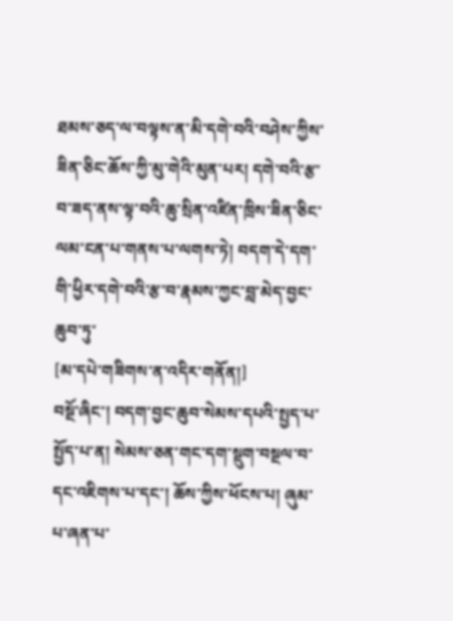ཐམས་ཅད་ལ་བལྟས་ན་མི་དགེ་བའི་བཤེས་ཀྱིས་ཟིན་ཅིང་ཆོས་ཀྱི་མུ་གེའི་མུན་པར། དགེ་བའི་རྩ་བ་ཟད་ནས་ལྟ་བའི་ཆུ་སྲིན་འཛིན་ཁྲིས་ཟིན་ཅིང་ལམ་ངན་པ་གནས་པ་ལགས་ཏེ། བདག་དེ་དག་གི་ཕྱིར་དགེ་བའི་རྩ་བ་རྣམས་ཀྱང་བླ་མེད་བྱང་ཆུབ་ཏུ་
[མ་དཔེ་གཟིགས་ན་འདིར་གནོན།]
བསྔོ་ཞིང་། བདག་བྱང་ཆུབ་སེམས་དཔའི་སྤྱད་པ་སྤྱོད་པ་ན། སེམས་ཅན་གང་དག་སྡུག་བསྔལ་བ་དང་འཇིགས་པ་དང་། ཆོས་ཀྱིས་ཕོངས་པ། ཞུམ་པ་ཞན་པ་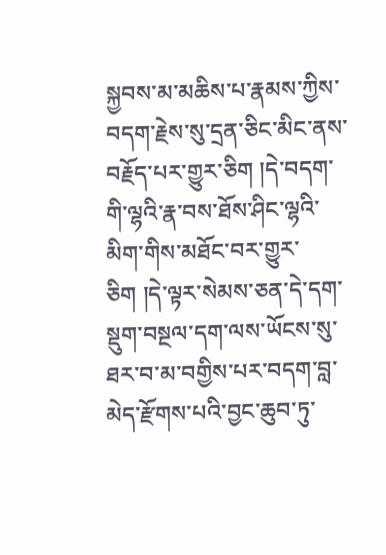སྐྱབས་མ་མཆིས་པ་རྣམས་ཀྱིས་བདག་རྗེས་སུ་དྲན་ཅིང་མིང་ནས་བརྗོད་པར་གྱུར་ཅིག །དེ་བདག་གི་ལྷའི་རྣ་བས་ཐོས་ཤིང་ལྷའི་མིག་གིས་མཐོང་བར་གྱུར་ཅིག །དེ་ལྟར་སེམས་ཅན་དེ་དག་སྡུག་བསྔལ་དག་ལས་ཡོངས་སུ་ཐར་བ་མ་བགྱིས་པར་བདག་བླ་མེད་རྫོགས་པའི་བྱང་ཆུབ་ཏུ་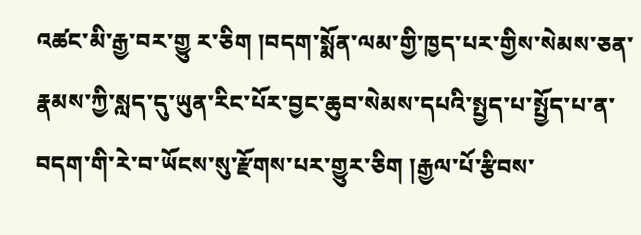འཚང་མི་རྒྱ་བར་གྱུ ར་ཅིག །བདག་སྨོན་ལམ་གྱི་ཁྱད་པར་གྱིས་སེམས་ཅན་རྣམས་ཀྱི་སླད་དུ་ཡུན་རིང་པོར་བྱང་ཆུབ་སེམས་དཔའི་སྤྱད་པ་སྤྱོད་པ་ན་བདག་གི་རེ་བ་ཡོངས་སུ་རྫོགས་པར་གྱུར་ཅིག །རྒྱལ་པོ་རྩིབས་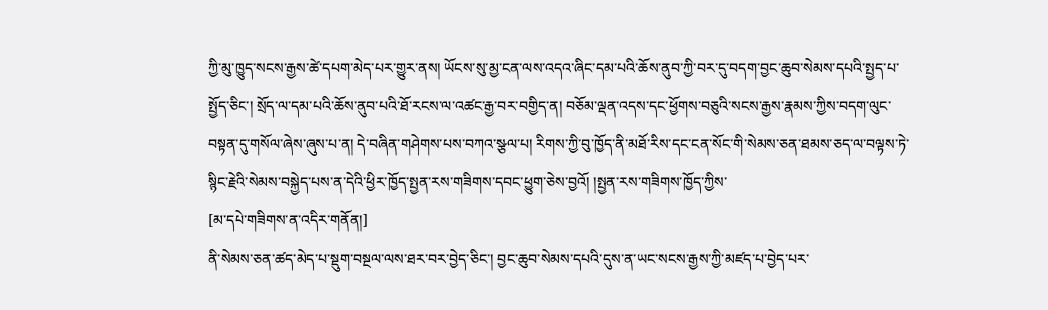ཀྱི་མུ་ཁྱུད་སངས་རྒྱས་ཚེ་དཔག་མེད་པར་གྱུར་ནས། ཡོངས་སུ་མྱ་ངན་ལས་འདའ་ཞིང་དམ་པའི་ཆོས་ནུབ་ཀྱི་བར་དུ་བདག་བྱང་ཆུབ་སེམས་དཔའི་སྤྱད་པ་སྤྱོད་ཅིང་། སྲོད་ལ་དམ་པའི་ཆོས་ནུབ་པའི་ཐོ་རངས་ལ་འཚང་རྒྱ་བར་བགྱིད་ན། བཅོམ་ལྡན་འདས་དང་ཕྱོགས་བཅུའི་སངས་རྒྱས་རྣམས་ཀྱིས་བདག་ལུང་བསྟན་དུ་གསོལ་ཞེས་ཞུས་པ་ན། དེ་བཞིན་གཤེགས་པས་བཀའ་སྩལ་པ། རིགས་ཀྱི་བུ་ཁྱོད་ནི་མཐོ་རིས་དང་ངན་སོང་གི་སེམས་ཅན་ཐམས་ཅད་ལ་བལྟས་ཏེ་སྙིང་རྗེའི་སེམས་བསྐྱེད་པས་ན་དེའི་ཕྱིར་ཁྱོད་སྤྱན་རས་གཟིགས་དབང་ཕྱུག་ཅེས་བྱའོ། །སྤྱན་རས་གཟིགས་ཁྱོད་ཀྱིས་
[མ་དཔེ་གཟིགས་ན་འདིར་གནོན།]
ནི་སེམས་ཅན་ཚད་མེད་པ་སྡུག་བསྔལ་ལས་ཐར་བར་བྱེད་ཅིང་། བྱང་ཆུབ་སེམས་དཔའི་དུས་ན་ཡང་སངས་རྒྱས་ཀྱི་མཛད་པ་བྱེད་པར་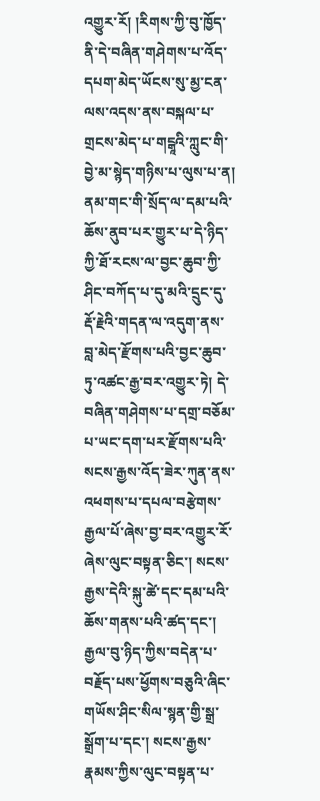འགྱུར་རོ། །རིགས་ཀྱི་བུ་ཁྱོད་ནི་དེ་བཞིན་གཤེགས་པ་འོད་དཔག་མེད་ཡོངས་སུ་མྱ་ངན་ལས་འདས་ནས་བསྐལ་པ་གྲངས་མེད་པ་གངྒཱའི་ཀླུང་གི་བྱེ་མ་སྙེད་གཉིས་པ་ལུས་པ་ན། ནམ་གང་གི་སྲོད་ལ་དམ་པའི་ཆོས་ནུབ་པར་གྱུར་པ་དེ་ཉིད་ཀྱི་ཐོ་རངས་ལ་བྱང་ཆུབ་ཀྱི་ཤིང་བཀོད་པ་དུ་མའི་དྲུང་དུ་རྡོ་རྗེའི་གདན་ལ་འདུག་ནས་བླ་མེད་རྫོགས་པའི་བྱང་ཆུབ་ཏུ་འཚང་རྒྱ་བར་འགྱུར་ཏེ། དེ་བཞིན་གཤེགས་པ་དགྲ་བཅོམ་པ་ཡང་དག་པར་རྫོགས་པའི་སངས་རྒྱས་འོད་ཟེར་ཀུན་ནས་འཕགས་པ་དཔལ་བརྩེགས་རྒྱལ་པོ་ཞེས་བྱ་བར་འགྱུར་རོ་ཞེས་ལུང་བསྟན་ཅིང་། སངས་རྒྱས་དེའི་སྐུ་ཚེ་དང་དམ་པའི་ཆོས་གནས་པའི་ཚད་དང་། རྒྱལ་བུ་ཉིད་ཀྱིས་བདེན་པ་བརྗོད་པས་ཕྱོགས་བཅུའི་ཞིང་གཡོས་ཤིང་སིལ་སྙན་གྱི་སྒྲ་སྒྲོག་པ་དང་། སངས་རྒྱས་རྣམས་ཀྱིས་ལུང་བསྟན་པ་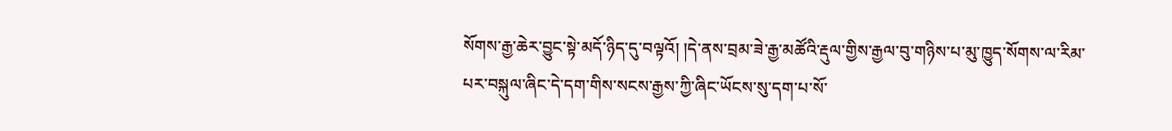སོགས་རྒྱ་ཆེར་བྱུང་སྟེ་མདོ་ཉིད་དུ་བལྟའོ། །དེ་ནས་བྲམ་ཟེ་རྒྱ་མཚོའི་རྡུལ་གྱིས་རྒྱལ་བུ་གཉིས་པ་མུ་ཁྱུད་སོགས་ལ་རིམ་པར་བསྐུལ་ཞིང་དེ་དག་གིས་སངས་རྒྱས་ཀྱི་ཞིང་ཡོངས་སུ་དག་པ་སོ་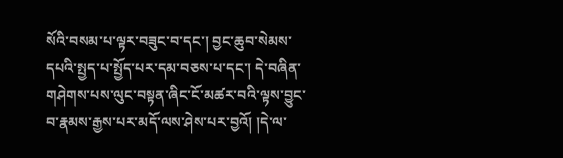སོའི་བསམ་པ་ལྟར་བཟུང་བ་དང་། བྱང་ཆུབ་སེམས་དཔའི་སྤྱད་པ་སྤྱོད་པར་དམ་བཅས་པ་དང་། དེ་བཞིན་གཤེགས་པས་ལུང་བསྟན་ཞིང་ངོ་མཚར་བའི་ལྟས་བྱུང་བ་རྣམས་རྒྱས་པར་མདོ་ལས་ཤེས་པར་བྱའོ། །དེ་ལ་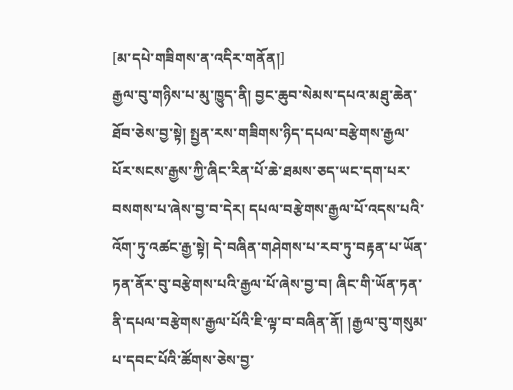[མ་དཔེ་གཟིགས་ན་འདིར་གནོན།]
རྒྱལ་བུ་གཉིས་པ་མུ་ཁྱུད་ནི། བྱང་ཆུབ་སེམས་དཔའ་མཐུ་ཆེན་ཐོབ་ཅེས་བྱ་སྟེ། སྤྱན་རས་གཟིགས་ཉིད་དཔལ་བརྩེགས་རྒྱལ་པོར་སངས་རྒྱས་ཀྱི་ཞིང་རིན་པོ་ཆེ་ཐམས་ཅད་ཡང་དག་པར་བསགས་པ་ཞེས་བྱ་བ་དེར། དཔལ་བརྩེགས་རྒྱལ་པོ་འདས་པའི་འོག་ཏུ་འཚང་རྒྱ་སྟེ། དེ་བཞིན་གཤེགས་པ་རབ་ཏུ་བརྟན་པ་ཡོན་ཏན་ནོར་བུ་བརྩེགས་པའི་རྒྱལ་པོ་ཞེས་བྱ་བ། ཞིང་གི་ཡོན་ཏན་ནི་དཔལ་བརྩེགས་རྒྱལ་པོའི་ཇི་ལྟ་བ་བཞིན་ནོ། །རྒྱལ་བུ་གསུམ་པ་དབང་པོའི་ཚོགས་ཅེས་བྱ་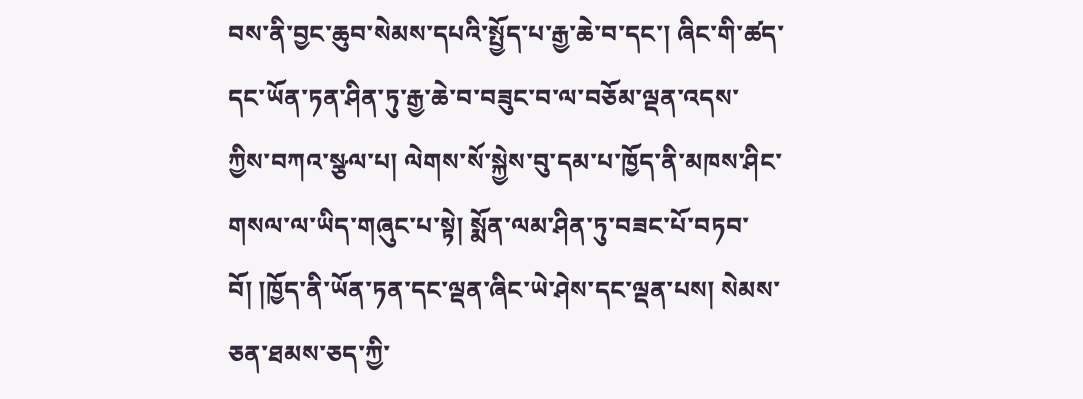བས་ནི་བྱང་ཆུབ་སེམས་དཔའི་སྤྱོད་པ་རྒྱ་ཆེ་བ་དང་། ཞིང་གི་ཚད་དང་ཡོན་ཏན་ཤིན་ཏུ་རྒྱ་ཆེ་བ་བཟུང་བ་ལ་བཅོམ་ལྡན་འདས་ཀྱིས་བཀའ་སྩལ་པ། ལེགས་སོ་སྐྱེས་བུ་དམ་པ་ཁྱོད་ནི་མཁས་ཤིང་གསལ་ལ་ཡིད་གཞུང་པ་སྟེ། སྨོན་ལམ་ཤིན་ཏུ་བཟང་པོ་བཏབ་བོ། །ཁྱོད་ནི་ཡོན་ཏན་དང་ལྡན་ཞིང་ཡེ་ཤེས་དང་ལྡན་པས། སེམས་ཅན་ཐམས་ཅད་ཀྱི་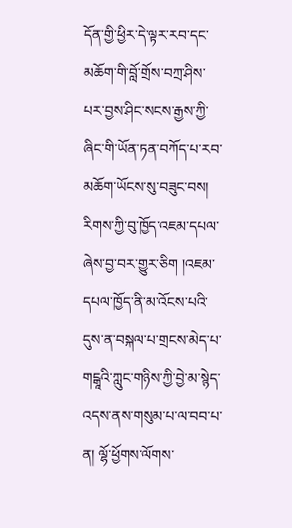དོན་གྱི་ཕྱིར་དེ་ལྟར་རབ་དང་མཆོག་གི་བློ་གྲོས་བཀྲ་ཤིས་པར་བྱས་ཤིང་སངས་རྒྱས་ཀྱི་ཞིང་གི་ཡོན་ཏན་བཀོད་པ་རབ་མཆོག་ཡོངས་སུ་བཟུང་བས། རིགས་ཀྱི་བུ་ཁྱོད་འཇམ་དཔལ་ཞེས་བྱ་བར་གྱུར་ཅིག །འཇམ་དཔལ་ཁྱོད་ནི་མ་འོངས་པའི་དུས་ན་བསྐལ་པ་གྲངས་མེད་པ་གངྒཱའི་ཀླུང་གཉིས་ཀྱི་བྱེ་མ་སྙེད་འདས་ནས་གསུམ་པ་ལ་བབ་པ་ན། ལྷོ་ཕྱོགས་ལོགས་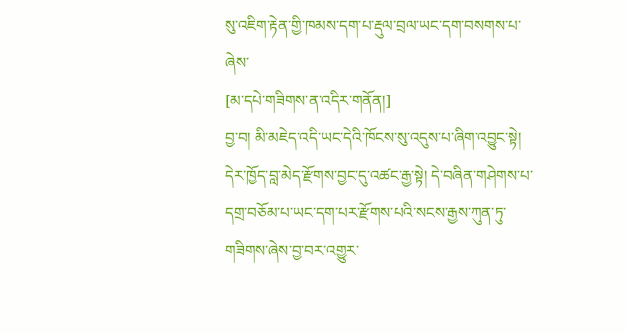སུ་འཇིག་རྟེན་གྱི་ཁམས་དག་པ་རྡུལ་བྲལ་ཡང་དག་བསགས་པ་ཞེས་
[མ་དཔེ་གཟིགས་ན་འདིར་གནོན།]
བྱ་བ། མི་མཇེད་འདི་ཡང་དེའི་ཁོངས་སུ་འདུས་པ་ཞིག་འབྱུང་སྟེ། དེར་ཁྱོད་བླ་མེད་རྫོགས་བྱང་དུ་འཚང་རྒྱ་སྟེ། དེ་བཞིན་གཤེགས་པ་དགྲ་བཅོམ་པ་ཡང་དག་པར་རྫོགས་པའི་སངས་རྒྱས་ཀུན་ཏུ་གཟིགས་ཞེས་བྱ་བར་འགྱུར་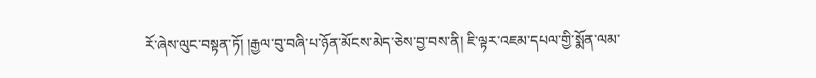རོ་ཞེས་ལུང་བསྟན་ཏོ། །རྒྱལ་བུ་བཞི་པ་ཉོན་མོངས་མེད་ཅེས་བྱ་བས་ནི། ཇི་ལྟར་འཇམ་དཔལ་གྱི་སྨོན་ལམ་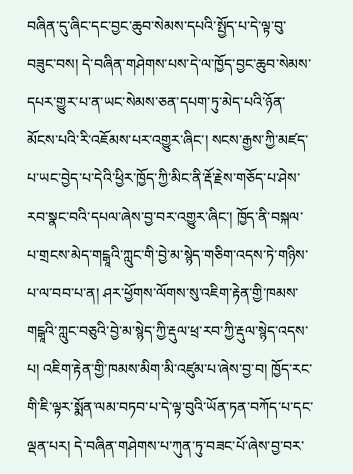བཞིན་དུ་ཞིང་དང་བྱང་ཆུབ་སེམས་དཔའི་སྤྱོད་པ་དེ་ལྟ་བུ་བཟུང་བས། དེ་བཞིན་གཤེགས་པས་དེ་ལ་ཁྱོད་བྱང་ཆུབ་སེམས་དཔར་གྱུར་པ་ན་ཡང་སེམས་ཅན་དཔག་ཏུ་མེད་པའི་ཉོན་མོངས་པའི་རི་འཇོམས་པར་འགྱུར་ཞིང་། སངས་རྒྱས་ཀྱི་མཛད་པ་ཡང་བྱེད་པ་དེའི་ཕྱིར་ཁྱོད་ཀྱི་མིང་ནི་རྡོ་རྗེས་གཅོད་པ་ཤེས་རབ་སྣང་བའི་དཔལ་ཞེས་བྱ་བར་འགྱུར་ཞིང་། ཁྱོད་ནི་བསྐལ་པ་གྲངས་མེད་གངྒཱའི་ཀླུང་གི་བྱེ་མ་སྙེད་གཅིག་འདས་ཏེ་གཉིས་པ་ལ་བབ་པ་ན། ཤར་ཕྱོགས་ལོགས་སུ་འཇིག་རྟེན་གྱི་ཁམས་གངྒཱའི་ཀླུང་བཅུའི་བྱེ་མ་སྙེད་ཀྱི་རྡུལ་ཕྲ་རབ་ཀྱི་རྡུལ་སྙེད་འདས་པ། འཇིག་རྟེན་གྱི་ཁམས་མིག་མི་འཛུམ་པ་ཞེས་བྱ་བ། ཁྱོད་རང་གི་ཇི་ལྟར་སྨོན་ལམ་བཏབ་པ་དེ་ལྟ་བུའི་ཡོན་ཏན་བཀོད་པ་དང་ལྡན་པར། དེ་བཞིན་གཤེགས་པ་ཀུན་ཏུ་བཟང་པོ་ཞེས་བྱ་བར་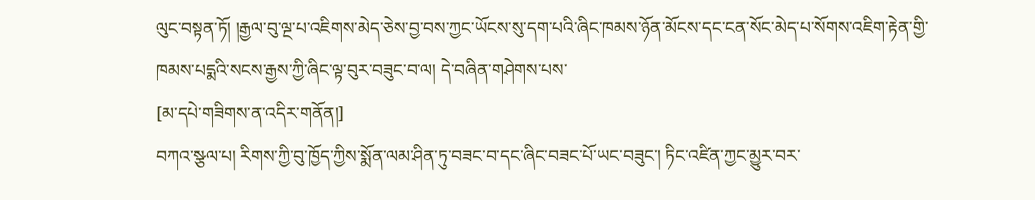ལུང་བསྟན་ཏོ། །རྒྱལ་བུ་ལྔ་པ་འཇིགས་མེད་ཅེས་བྱ་བས་ཀྱང་ཡོངས་སུ་དག་པའི་ཞིང་ཁམས་ཉོན་མོངས་དང་ངན་སོང་མེད་པ་སོགས་འཇིག་རྟེན་གྱི་ཁམས་པདྨའི་སངས་རྒྱས་ཀྱི་ཞིང་ལྟ་བུར་བཟུང་བ་ལ། དེ་བཞིན་གཤེགས་པས་
[མ་དཔེ་གཟིགས་ན་འདིར་གནོན།]
བཀའ་སྩལ་པ། རིགས་ཀྱི་བུ་ཁྱོད་ཀྱིས་སྨོན་ལམ་ཤིན་ཏུ་བཟང་བ་དང་ཞིང་བཟང་པོ་ཡང་བཟུང་། ཏིང་འཛིན་ཀྱང་མྱུར་བར་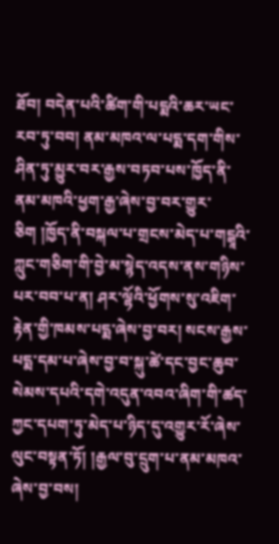ཐོབ། བདེན་པའི་ཚིག་གི་པདྨའི་ཆར་ཡང་རབ་ཏུ་བབ། ནམ་མཁའ་ལ་པདྨ་དག་གིས་ཤིན་ཏུ་མྱུར་བར་རྒྱས་བཏབ་པས་ཁྱོད་ནི་ནམ་མཁའི་ཕྱག་རྒྱ་ཞེས་བྱ་བར་གྱུར་ཅིག །ཁྱོད་ནི་བསྐལ་པ་གྲངས་མེད་པ་གངྒཱའི་ཀླུང་གཅིག་གི་བྱེ་མ་སྙེད་འདས་ནས་གཉིས་པར་བབ་པ་ན། ཤར་ལྷོའི་ཕྱོགས་སུ་འཇིག་རྟེན་གྱི་ཁམས་པདྨ་ཞེས་བྱ་བར། སངས་རྒྱས་པདྨ་དམ་པ་ཞེས་བྱ་བ་སྐུ་ཚེ་དང་བྱང་ཆུབ་སེམས་དཔའི་དགེ་འདུན་འབའ་ཞིག་གི་ཚད་ཀྱང་དཔག་ཏུ་མེད་པ་ཉིད་དུ་འགྱུར་རོ་ཞེས་ལུང་བསྟན་ཏོ། །རྒྱལ་བུ་དྲུག་པ་ནམ་མཁའ་ཞེས་བྱ་བས།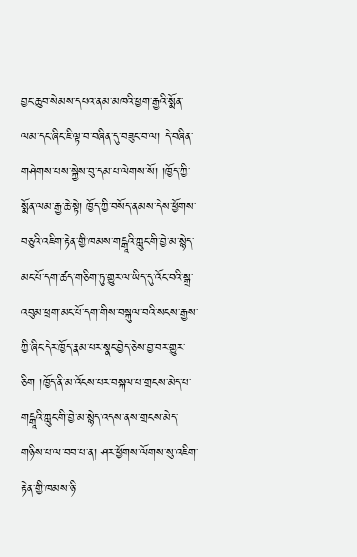བྱང་ཆུབ་སེམས་དཔའ་ནམ་མཁའི་ཕྱག་རྒྱའི་སྨོན་ལམ་དང་ཞིང་ཇི་ལྟ་བ་བཞིན་དུ་བཟུང་བ་ལ། དེ་བཞིན་གཤེགས་པས་སྐྱེས་བུ་དམ་པ་ལེགས་སོ། །ཁྱོད་ཀྱི་སྨོན་ལམ་རྒྱ་ཆེ་སྟེ། ཁྱོད་ཀྱི་བསོད་ནམས་དེས་ཕྱོགས་བཅུའི་འཇིག་རྟེན་གྱི་ཁམས་གངྒཱའི་ཀླུང་གི་བྱེ་མ་སྙེད་མང་པོ་དག་ཚད་གཅིག་ཏུ་གྱུར་ལ་ཡིད་དུ་འོང་བའི་སྒྲ་འབུམ་ཕྲག་མང་པོ་དག་གིས་བསྐུལ་བའི་སངས་རྒྱས་ཀྱི་ཞིང་དེར་ཁྱོད་རྣམ་པར་སྣང་བྱེད་ཅེས་བྱ་བར་གྱུར་ཅིག །ཁྱོད་ནི་མ་འོངས་པར་བསྐལ་པ་གྲངས་མེད་པ་གངྒཱའི་ཀླུང་གི་བྱེ་མ་སྙེད་འདས་ནས་གྲངས་མེད་གཉིས་པ་ལ་བབ་པ་ན། ཤར་ཕྱོགས་ལོགས་སུ་འཇིག་རྟེན་གྱི་ཁམས་ཉི་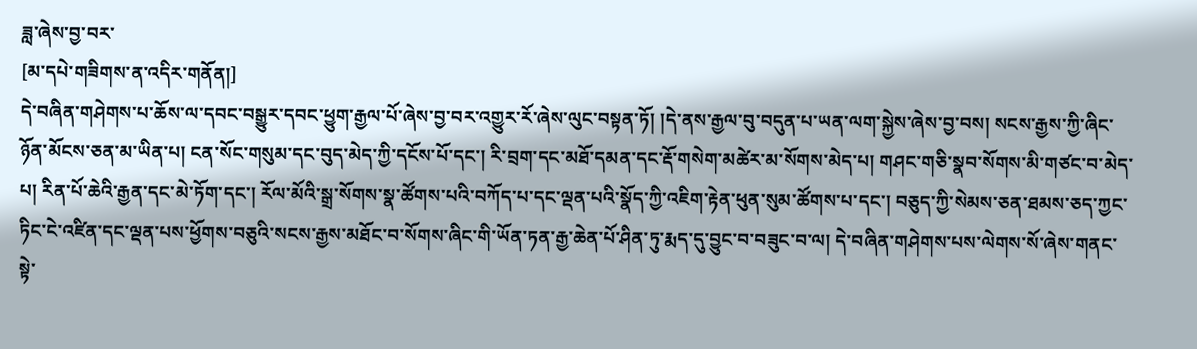ཟླ་ཞེས་བྱ་བར་
[མ་དཔེ་གཟིགས་ན་འདིར་གནོན།]
དེ་བཞིན་གཤེགས་པ་ཆོས་ལ་དབང་བསྒྱུར་དབང་ཕྱུག་རྒྱལ་པོ་ཞེས་བྱ་བར་འགྱུར་རོ་ཞེས་ལུང་བསྟན་ཏོ། །དེ་ནས་རྒྱལ་བུ་བདུན་པ་ཡན་ལག་སྐྱེས་ཞེས་བྱ་བས། སངས་རྒྱས་ཀྱི་ཞིང་ཉོན་མོངས་ཅན་མ་ཡིན་པ། ངན་སོང་གསུམ་དང་བུད་མེད་ཀྱི་དངོས་པོ་དང་། རི་བྲག་དང་མཐོ་དམན་དང་རྡོ་གསེག་མཚེར་མ་སོགས་མེད་པ། གཤང་གཅི་སྣབ་སོགས་མི་གཙང་བ་མེད་པ། རིན་པོ་ཆེའི་རྒྱན་དང་མེ་ཏོག་དང་། རོལ་མོའི་སྒྲ་སོགས་སྣ་ཚོགས་པའི་བཀོད་པ་དང་ལྡན་པའི་སྣོད་ཀྱི་འཇིག་རྟེན་ཕུན་སུམ་ཚོགས་པ་དང་། བཅུད་ཀྱི་སེམས་ཅན་ཐམས་ཅད་ཀྱང་ཏིང་ངེ་འཛིན་དང་ལྡན་པས་ཕྱོགས་བཅུའི་སངས་རྒྱས་མཐོང་བ་སོགས་ཞིང་གི་ཡོན་ཏན་རྒྱ་ཆེན་པོ་ཤིན་ཏུ་རྨད་དུ་བྱུང་བ་བཟུང་བ་ལ། དེ་བཞིན་གཤེགས་པས་ལེགས་སོ་ཞེས་གནང་སྟེ་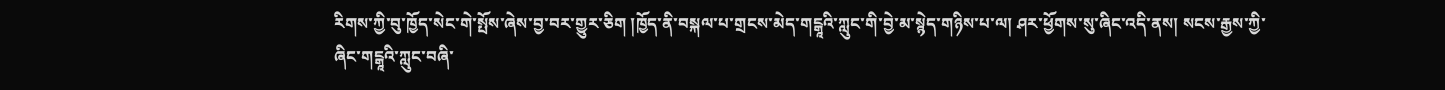རིགས་ཀྱི་བུ་ཁྱོད་སེང་གེ་སྤོས་ཞེས་བྱ་བར་གྱུར་ཅིག །ཁྱོད་ནི་བསྐལ་པ་གྲངས་མེད་གངྒཱའི་ཀླུང་གི་བྱེ་མ་སྙེད་གཉིས་པ་ལ། ཤར་ཕྱོགས་སུ་ཞིང་འདི་ནས། སངས་རྒྱས་ཀྱི་ཞིང་གངྒཱའི་ཀླུང་བཞི་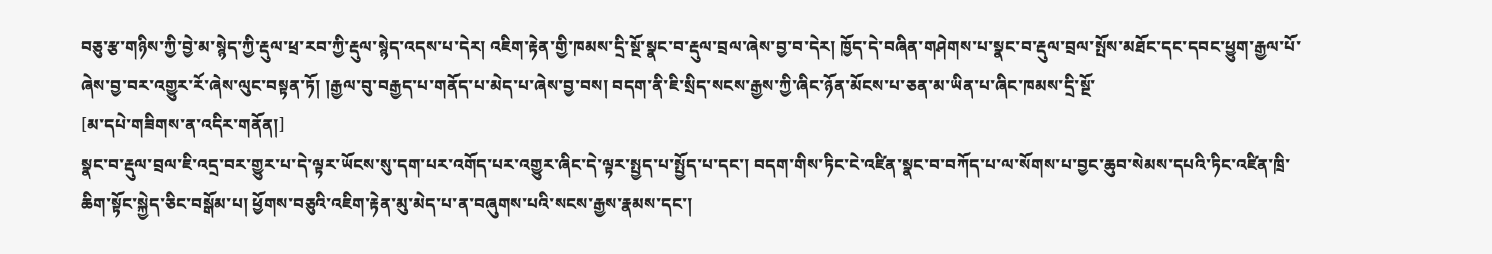བཅུ་རྩ་གཉིས་ཀྱི་བྱེ་མ་སྙེད་ཀྱི་རྡུལ་ཕྲ་རབ་ཀྱི་རྡུལ་སྙེད་འདས་པ་དེར། འཇིག་རྟེན་གྱི་ཁམས་དྲི་སྔོ་སྣང་བ་རྡུལ་བྲལ་ཞེས་བྱ་བ་དེར། ཁྱོད་དེ་བཞིན་གཤེགས་པ་སྣང་བ་རྡུལ་བྲལ་སྤོས་མཐོང་དང་དབང་ཕྱུག་རྒྱལ་པོ་ཞེས་བྱ་བར་འགྱུར་རོ་ཞེས་ལུང་བསྟན་ཏོ། །རྒྱལ་བུ་བརྒྱད་པ་གནོད་པ་མེད་པ་ཞེས་བྱ་བས། བདག་ནི་ཇི་སྲིད་སངས་རྒྱས་ཀྱི་ཞིང་ཉོན་མོངས་པ་ཅན་མ་ཡིན་པ་ཞིང་ཁམས་དྲི་སྔོ་
[མ་དཔེ་གཟིགས་ན་འདིར་གནོན།]
སྣང་བ་རྡུལ་བྲལ་ཇི་འདྲ་བར་གྱུར་པ་དེ་ལྟར་ཡོངས་སུ་དག་པར་འགོད་པར་འགྱུར་ཞིང་དེ་ལྟར་སྤྱད་པ་སྤྱོད་པ་དང་། བདག་གིས་ཏིང་ངེ་འཛིན་སྣང་བ་བཀོད་པ་ལ་སོགས་པ་བྱང་ཆུབ་སེམས་དཔའི་ཏིང་འཛིན་ཁྲི་ཆིག་སྟོང་སྐྱེད་ཅིང་བསྒོམ་པ། ཕྱོགས་བཅུའི་འཇིག་རྟེན་མུ་མེད་པ་ན་བཞུགས་པའི་སངས་རྒྱས་རྣམས་དང་།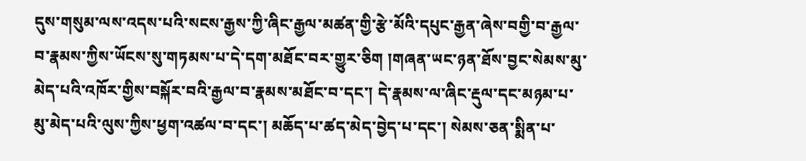དུས་གསུམ་ལས་འདས་པའི་སངས་རྒྱས་ཀྱི་ཞིང་རྒྱལ་མཚན་གྱི་རྩེ་མོའི་དཔུང་རྒྱན་ཞེས་བགྱི་བ་རྒྱལ་བ་རྣམས་ཀྱིས་ཡོངས་སུ་གཏམས་པ་དེ་དག་མཐོང་བར་གྱུར་ཅིག །གཞན་ཡང་ཉན་ཐོས་བྱང་སེམས་མུ་མེད་པའི་འཁོར་གྱིས་བསྐོར་བའི་རྒྱལ་བ་རྣམས་མཐོང་བ་དང་། དེ་རྣམས་ལ་ཞིང་རྡུལ་དང་མཉམ་པ་མུ་མེད་པའི་ལུས་ཀྱིས་ཕྱག་འཚལ་བ་དང་། མཆོད་པ་ཚད་མེད་བྱེད་པ་དང་། སེམས་ཅན་སྨིན་པ་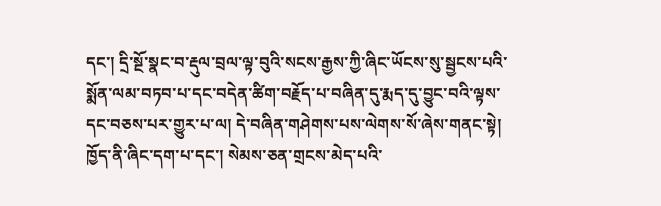དང་། དྲི་སྔོ་སྣང་བ་རྡུལ་བྲལ་ལྟ་བུའི་སངས་རྒྱས་ཀྱི་ཞིང་ཡོངས་སུ་སྦྱངས་པའི་སྨོན་ལམ་བཏབ་པ་དང་བདེན་ཚིག་བརྗོད་པ་བཞིན་དུ་རྨད་དུ་བྱུང་བའི་ལྟས་དང་བཅས་པར་གྱུར་པ་ལ། དེ་བཞིན་གཤེགས་པས་ལེགས་སོ་ཞེས་གནང་སྟེ། ཁྱོད་ནི་ཞིང་དག་པ་དང་། སེམས་ཅན་གྲངས་མེད་པའི་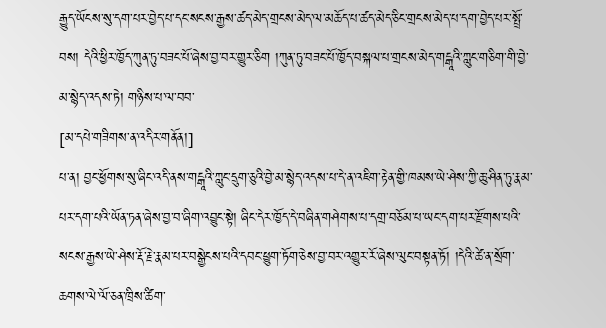རྒྱུད་ཡོངས་སུ་དག་པར་བྱེད་པ་དང་སངས་རྒྱས་ཚད་མེད་གྲངས་མེད་ལ་མཆོད་པ་ཚད་མེད་ཅིང་གྲངས་མེད་པ་དག་བྱེད་པར་སྤྲོ་བས། དེའི་ཕྱིར་ཁྱོད་ཀུན་ཏུ་བཟང་པོ་ཞེས་བྱ་བར་གྱུར་ཅིག །ཀུན་ཏུ་བཟང་པོ་ཁྱོད་བསྐལ་པ་གྲངས་མེད་གངྒཱའི་ཀླུང་གཅིག་གི་བྱེ་མ་སྙེད་འདས་ཏེ། གཉིས་པ་ལ་བབ་
[མ་དཔེ་གཟིགས་ན་འདིར་གནོན།]
པ་ན། བྱང་ཕྱོགས་སུ་ཞིང་འདི་ནས་གངྒཱའི་ཀླུང་དྲུག་ཅུའི་བྱེ་མ་སྙེད་འདས་པ་དེ་ན་འཇིག་རྟེན་གྱི་ཁམས་ཡེ་ཤེས་ཀྱི་ཆུ་ཤིན་ཏུ་རྣམ་པར་དག་པའི་ཡོན་ཏན་ཞེས་བྱ་བ་ཞིག་འབྱུང་སྟེ། ཞིང་དེར་ཁྱོད་དེ་བཞིན་གཤེགས་པ་དགྲ་བཅོམ་པ་ཡང་དག་པར་རྫོགས་པའི་སངས་རྒྱས་ཡེ་ཤེས་རྡོ་རྗེ་རྣམ་པར་བསྒྱེངས་པའི་དབང་ཕྱུག་ཏོག་ཅེས་བྱ་བར་འགྱུར་རོ་ཞེས་ལུང་བསྟན་ཏོ། །དེའི་ཚེ་ན་སྲོག་ཆགས་ལེ་ལོ་ཅན་ཁྲིས་ཚིག་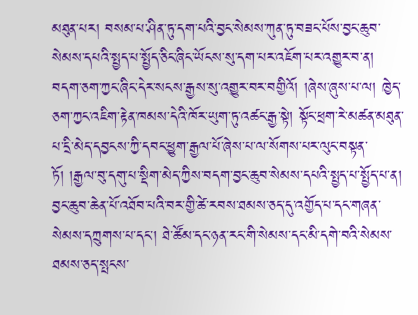མཐུན་པར། བསམ་པ་ཤིན་ཏུ་དག་པའི་བྱང་སེམས་ཀུན་ཏུ་བཟང་པོས་བྱང་ཆུབ་སེམས་དཔའི་སྤྱད་པ་སྤྱོད་ཅིང་ཞིང་ཡོངས་སུ་དག་པར་འཇོག་པར་འགྱུར་བ་ན། བདག་ཅག་ཀྱང་ཞིང་དེར་སངས་རྒྱས་སུ་འགྱུར་བར་བགྱིའོ། །ཞེས་ཞུས་པ་ལ། ཁྱེད་ཅག་ཀྱང་འཇིག་རྟེན་ཁམས་དེའི་ཁོར་ཡུག་ཏུ་འཚང་རྒྱ་སྟེ། སྟོང་ཕྲག་རེ་མཚན་མཐུན་པ་དྲི་མེད་དབྱངས་ཀྱི་དབང་ཕྱུག་རྒྱལ་པོ་ཞེས་པ་ལ་སོགས་པར་ལུང་བསྟན་ཏོ། །རྒྱལ་བུ་དགུ་པ་སྡིག་མེད་ཀྱིས་བདག་བྱང་ཆུབ་སེམས་དཔའི་སྤྱད་པ་སྤྱོད་པ་ན། བྱང་ཆུབ་ཆེན་པོ་འཐོབ་པའི་བར་གྱི་ཚེ་རབས་ཐམས་ཅད་དུ་འགྱོད་པ་དང་གཞན་སེམས་དཀྲུགས་པ་དང་། ཐེ་ཚོམ་དང་ཉན་རང་གི་སེམས་དང་མི་དགེ་བའི་སེམས་ཐམས་ཅད་སྤངས་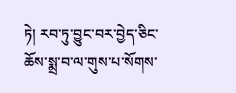ཏེ། རབ་ཏུ་བྱུང་བར་བྱེད་ཅིང་ཆོས་སྨྲ་བ་ལ་གུས་པ་སོགས་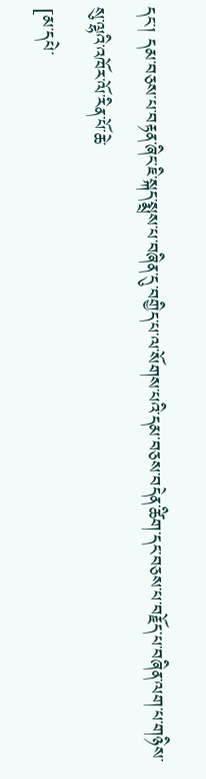དང་། དམ་བཅས་པ་བརྟན་ཞིང་ཇི་སྐད་སྨྲས་པ་བཞིན་དུ་བགྱིད་པ་ལ་སོགས་པའི་དམ་བཅས་བདེན་ཚིག་དང་བཅས་པ་བརྗོད་པ་བཞིན་ལག་པ་གཉིས་སུ་ལྷའི་འཁོར་ལོ་རིན་པོ་ཆེ་
[མ་དཔེ་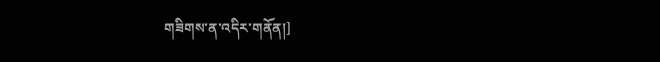གཟིགས་ན་འདིར་གནོན།]